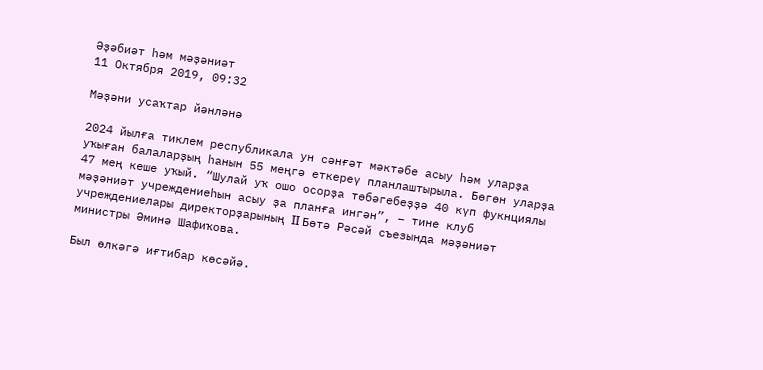Әҙәбиәт һәм мәҙәниәт
11 Октября 2019, 09:32

Мәҙәни усаҡтар йәнләнә

2024 йылға тиклем республикала ун сәнғәт мәктәбе асыу һәм уларҙа уҡыған балаларҙың һанын 55 меңгә еткереү планлаштырыла. Бөгөн уларҙа 47 мең кеше уҡый. “Шулай уҡ ошо осорҙа төбәгебеҙҙә 40 күп фукнциялы мәҙәниәт учреждениеһын асыу ҙа планға ингән”, – тине клуб учреждениелары директорҙарының II Бөтә Рәсәй съезында мәҙәниәт министры Әминә Шафиҡова.

Был өлкәгә иғтибар көсәйә.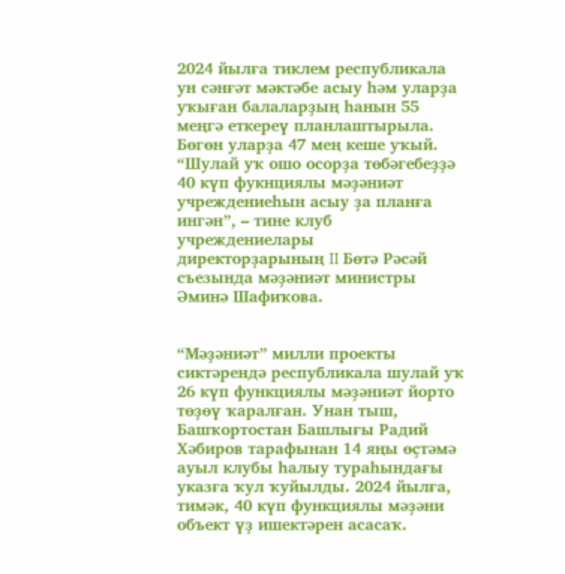2024 йылға тиклем республикала ун сәнғәт мәктәбе асыу һәм уларҙа уҡыған балаларҙың һанын 55 меңгә еткереү планлаштырыла. Бөгөн уларҙа 47 мең кеше уҡый. “Шулай уҡ ошо осорҙа төбәгебеҙҙә 40 күп фукнциялы мәҙәниәт учреждениеһын асыу ҙа планға ингән”, – тине клуб учреждениелары директорҙарының II Бөтә Рәсәй съезында мәҙәниәт министры Әминә Шафиҡова.


“Мәҙәниәт” милли проекты сиктәрендә республикала шулай уҡ 26 күп функциялы мәҙәниәт йорто төҙөү ҡаралған. Унан тыш, Башҡортостан Башлығы Радий Хәбиров тарафынан 14 яңы өҫтәмә ауыл клубы һалыу тураһындағы указға ҡул ҡуйылды. 2024 йылға, тимәк, 40 күп функциялы мәҙәни объект үҙ ишектәрен асасаҡ.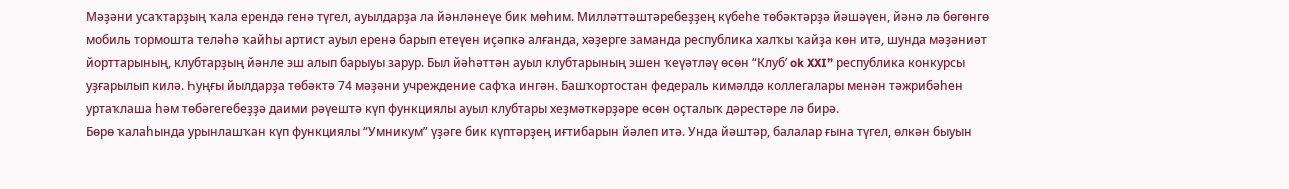Мәҙәни усаҡтарҙың ҡала ерендә генә түгел, ауылдарҙа ла йәнләнеүе бик мөһим. Милләттәштәребеҙҙең күбеһе төбәктәрҙә йәшәүен, йәнә лә бөгөнгө мобиль тормошта теләһә ҡайһы артист ауыл еренә барып етеүен иҫәпкә алғанда, хәҙерге заманда республика халҡы ҡайҙа көн итә, шунда мәҙәниәт йорттарының, клубтарҙың йәнле эш алып барыуы зарур. Был йәһәттән ауыл клубтарының эшен ҡеүәтләү өсөн “Клуб’ ok XXI” республика конкурсы уҙғарылып килә. Һуңғы йылдарҙа төбәктә 74 мәҙәни учреждение сафҡа ингән. Башҡортостан федераль кимәлдә коллегалары менән тәжрибәһен уртаҡлаша һәм төбәгегебеҙҙә даими рәүештә күп функциялы ауыл клубтары хеҙмәткәрҙәре өсөн оҫталыҡ дәрестәре лә бирә.
Бөрө ҡалаһында урынлашҡан күп функциялы “Умникум” үҙәге бик күптәрҙең иғтибарын йәлеп итә. Унда йәштәр, балалар ғына түгел, өлкән быуын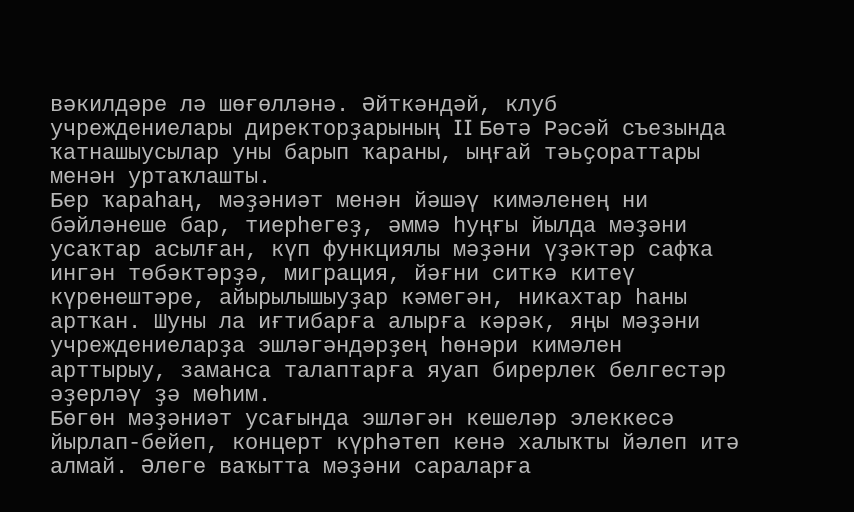вәкилдәре лә шөғөлләнә. Әйткәндәй, клуб учреждениелары директорҙарының II Бөтә Рәсәй съезында ҡатнашыусылар уны барып ҡараны, ыңғай тәьҫораттары менән уртаҡлашты.
Бер ҡараһаң, мәҙәниәт менән йәшәү кимәленең ни бәйләнеше бар, тиерһегеҙ, әммә һуңғы йылда мәҙәни усаҡтар асылған, күп функциялы мәҙәни үҙәктәр сафҡа ингән төбәктәрҙә, миграция, йәғни ситкә китеү күренештәре, айырылышыуҙар кәмегән, никахтар һаны артҡан. Шуны ла иғтибарға алырға кәрәк, яңы мәҙәни учреждениеларҙа эшләгәндәрҙең һөнәри кимәлен арттырыу, заманса талаптарға яуап бирерлек белгестәр әҙерләү ҙә мөһим.
Бөгөн мәҙәниәт усағында эшләгән кешеләр элеккесә йырлап-бейеп, концерт күрһәтеп кенә халыҡты йәлеп итә алмай. Әлеге ваҡытта мәҙәни сараларға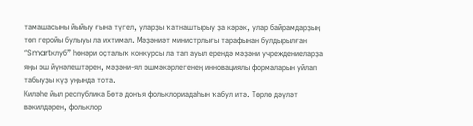тамашасыны йыйыу ғына түгел, уларҙы ҡатнаштырыу ҙа кәрәк, улар байрамдарҙың төп геройы булыуы ла ихтимал. Мәҙәниәт министрлығы тарафынан булдырылған “Smartклуб” һөнәри оҫталыҡ конкурсы ла тап ауыл ерендә мәҙәни учреждениеларҙа яңы эш йүнәлештәрен, мәҙәни-ял эшмәкәрлегенең инновациялы формаларын уйлап табыуҙы күҙ уңында тота.
Киләһе йыл республика Бөтә донъя фольклориадаһын ҡабул итә. Төрлө дәүләт вәкилдәрен, фольклор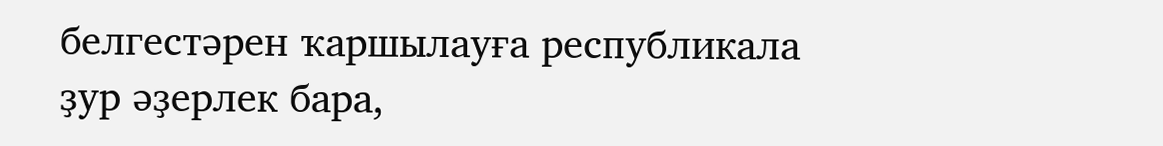белгестәрен ҡаршылауға республикала ҙур әҙерлек бара,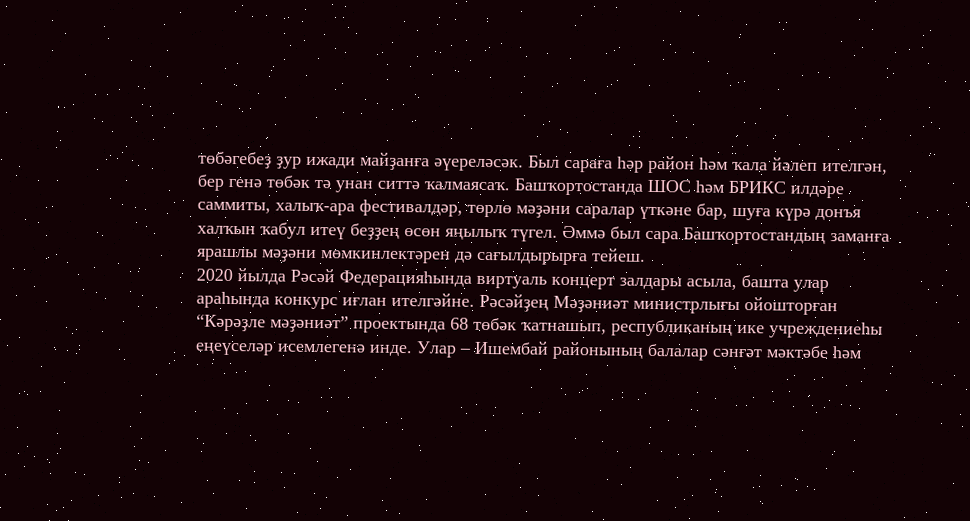төбәгебеҙ ҙур ижади майҙанға әүереләсәк. Был сараға һәр район һәм ҡала йәлеп ителгән, бер генә төбәк тә унан ситтә ҡалмаясаҡ. Башҡортостанда ШОС һәм БРИКС илдәре саммиты, халыҡ-ара фестивалдәр, төрлө мәҙәни саралар үткәне бар, шуға күрә донъя халҡын ҡабул итеү беҙҙең өсөн яңылыҡ түгел. Әммә был сара Башҡортостандың заманға ярашлы мәҙәни мөмкинлектәрен дә сағылдырырға тейеш.
2020 йылда Рәсәй Федерацияһында виртуаль концерт залдары асыла, башта улар араһында конкурс иғлан ителгәйне. Рәсәйҙең Мәҙәниәт министрлығы ойошторған “Кәрәҙле мәҙәниәт” проектында 68 төбәк ҡатнашып, республиканың ике учреждениеһы еңеүселәр исемлегенә инде. Улар – Ишембай районының балалар сәнғәт мәктәбе һәм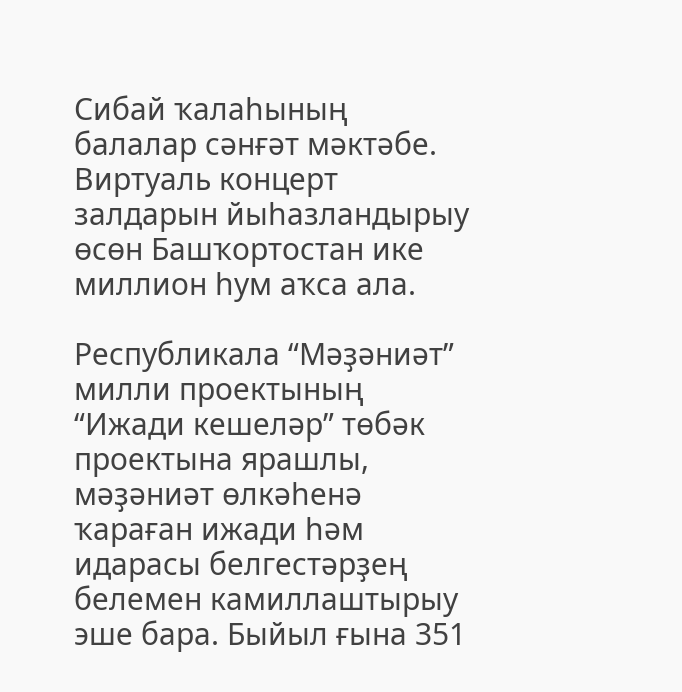Сибай ҡалаһының балалар сәнғәт мәктәбе. Виртуаль концерт залдарын йыһазландырыу өсөн Башҡортостан ике миллион һум аҡса ала.

Республикала “Мәҙәниәт” милли проектының “Ижади кешеләр” төбәк проектына ярашлы, мәҙәниәт өлкәһенә ҡараған ижади һәм идарасы белгестәрҙең белемен камиллаштырыу эше бара. Быйыл ғына 351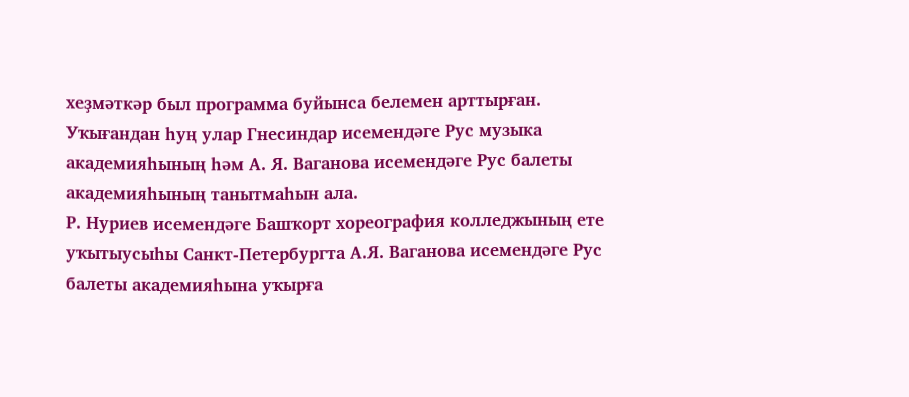хеҙмәткәр был программа буйынса белемен арттырған. Уҡығандан һуң улар Гнесиндар исемендәге Рус музыка академияһының һәм А. Я. Ваганова исемендәге Рус балеты академияһының танытмаһын ала.
Р. Нуриев исемендәге Башҡорт хореография колледжының ете уҡытыусыһы Санкт-Петербургта А.Я. Ваганова исемендәге Рус балеты академияһына уҡырға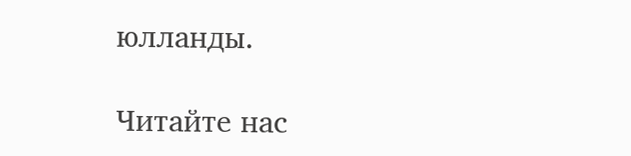юлланды.

Читайте нас